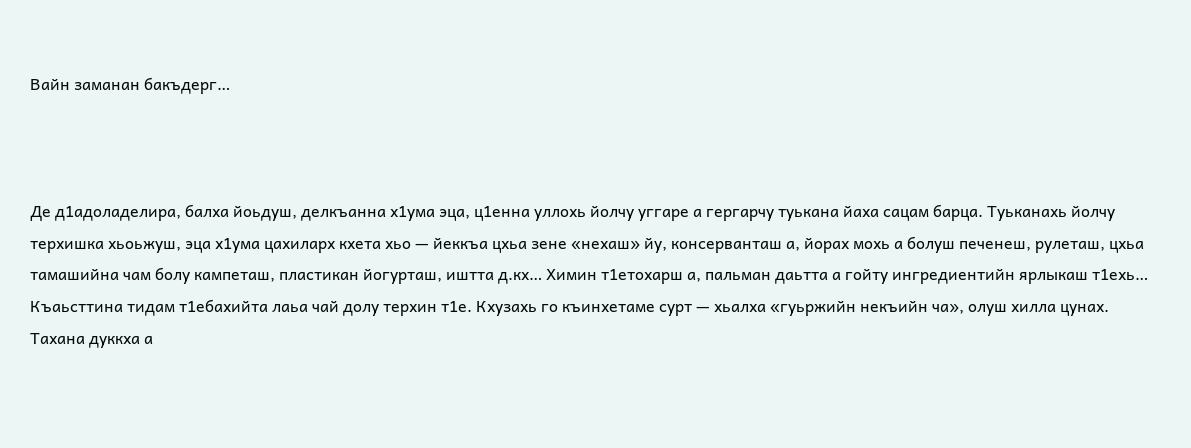Вайн заманан бакъдерг…



Де д1адоладелира, балха йоьдуш, делкъанна х1ума эца, ц1енна уллохь йолчу уггаре а гергарчу туькана йаха сацам барца. Туьканахь йолчу терхишка хьоьжуш, эца х1ума цахиларх кхета хьо — йеккъа цхьа зене «нехаш» йу, консерванташ а, йорах мохь а болуш печенеш, рулеташ, цхьа тамашийна чам болу кампеташ, пластикан йогурташ, иштта д.кх… Химин т1етохарш а, пальман даьтта а гойту ингредиентийн ярлыкаш т1ехь…
Къаьсттина тидам т1ебахийта лаьа чай долу терхин т1е. Кхузахь го къинхетаме сурт — хьалха «гуьржийн некъийн ча», олуш хилла цунах.
Тахана дуккха а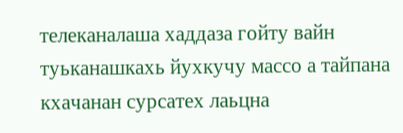телеканалаша хаддаза гойту вайн туьканашкахь йухкучу массо а тайпана кхачанан сурсатех лаьцна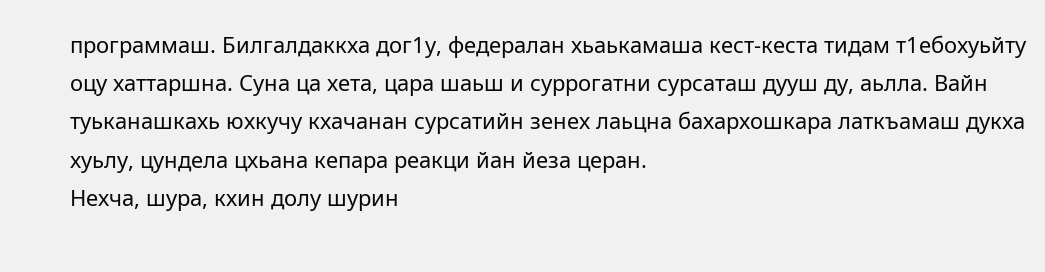программаш. Билгалдаккха дог1у, федералан хьаькамаша кест-кеста тидам т1ебохуьйту оцу хаттаршна. Суна ца хета, цара шаьш и суррогатни сурсаташ дууш ду, аьлла. Вайн туьканашкахь юхкучу кхачанан сурсатийн зенех лаьцна бахархошкара латкъамаш дукха хуьлу, цундела цхьана кепара реакци йан йеза церан.
Нехча, шура, кхин долу шурин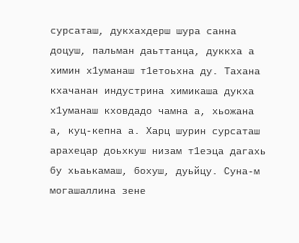сурсаташ, дукхахдерш шура санна доцуш, пальман даьттанца, дуккха а химин х1уманаш т1етоьхна ду. Тахана кхачанан индустрина химикаша дукха х1уманаш кховдадо чамна а, хьожана а, куц-кепна а. Харц шурин сурсаташ арахецар доьхкуш низам т1еэца дагахь бу хьаькамаш, бохуш, дуьйцу. Суна-м могашаллина зене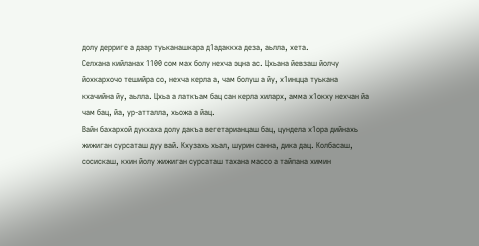долу дерриге а даар туьканашкара д1адаккха деза, аьлла, хета.
Селхана кийланах 1100 сом мах болу нехча эцна ас. Цхьана йевзаш йолчу йохкархочо тешийра со, нехча керла а, чам болуш а йу, х1инцца туькана кхачийна йу, аьлла. Цхьа а латкъам бац сан керла хиларх, амма х1окху нехчан йа чам бац, йа, ур-атталла, хьожа а йац.
Вайн бахархой дукхаха долу дакъа вегетарианцаш бац, цундела х1ора дийнахь жижиган сурсаташ дуу вай. Кхузахь хьал, шурин санна, дика дац. Колбасаш, сосискаш, кхин йолу жижиган сурсаташ тахана массо а тайпана химин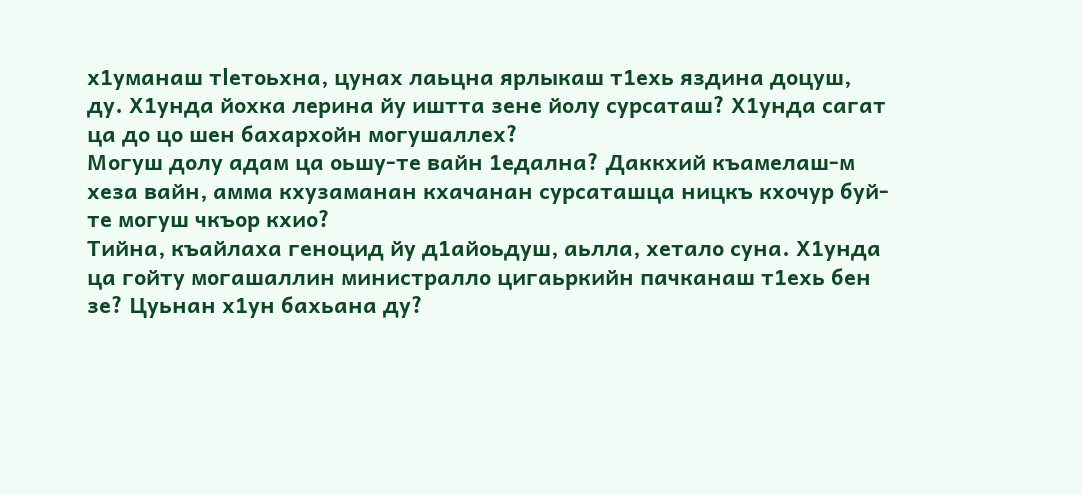х1уманаш тlетоьхна, цунах лаьцна ярлыкаш т1ехь яздина доцуш, ду. Х1унда йохка лерина йу иштта зене йолу сурсаташ? Х1унда сагат ца до цо шен бахархойн могушаллех?
Могуш долу адам ца оьшу-те вайн 1едална? Даккхий къамелаш-м хеза вайн, амма кхузаманан кхачанан сурсаташца ницкъ кхочур буй-те могуш чкъор кхио?
Тийна, къайлаха геноцид йу д1айоьдуш, аьлла, хетало суна. Х1унда ца гойту могашаллин министралло цигаьркийн пачканаш т1ехь бен зе? Цуьнан х1ун бахьана ду?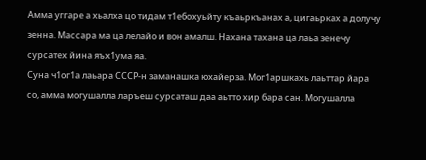Амма уггаре а хьалха цо тидам т1ебохуьйту къаьркъанах а, цигаьрках а долучу зенна. Массара ма ца лелайо и вон амалш. Нахана тахана ца лаьа зенечу сурсатех йина яъх1ума яа.
Суна ч1ог1а лаьара СССР-н заманашка юхайерза. Мог1аршкахь лаьттар йара со, амма могушалла ларъеш сурсаташ даа аьтто хир бара сан. Могушалла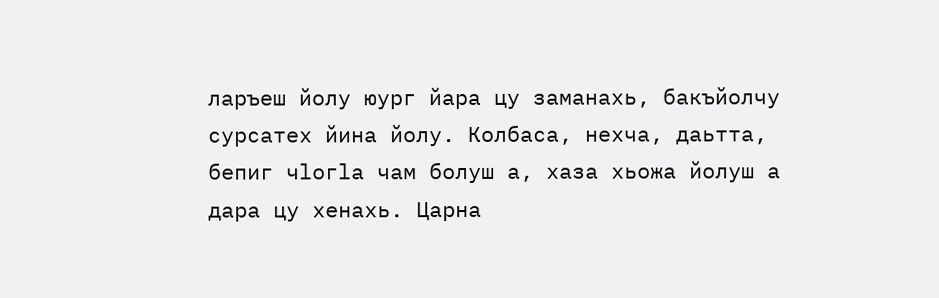ларъеш йолу юург йара цу заманахь, бакъйолчу сурсатех йина йолу. Колбаса, нехча, даьтта, бепиг чlогlа чам болуш а, хаза хьожа йолуш а дара цу хенахь. Царна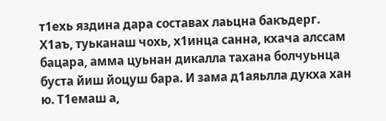т1ехь яздина дара составах лаьцна бакъдерг.
Х1аъ, туьканаш чохь, х1инца санна, кхача алссам бацара, амма цуьнан дикалла тахана болчуьнца буста йиш йоцуш бара. И зама д1аяьлла дукха хан ю. Т1емаш а,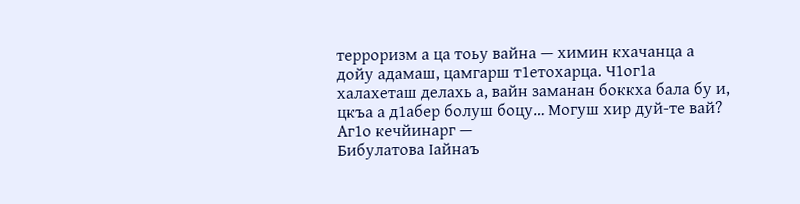терроризм а ца тоьу вайна — химин кхачанца а дойу адамаш, цамгарш т1етохарца. Ч1ог1а халахеташ делахь а, вайн заманан боккха бала бу и, цкъа а д1абер болуш боцу… Могуш хир дуй-те вай?
Аг1о кечйинарг —
Бибулатова Iайнаъ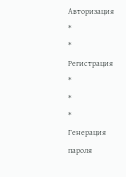Авторизация
*
*
Регистрация
*
*
*
Генерация пароля